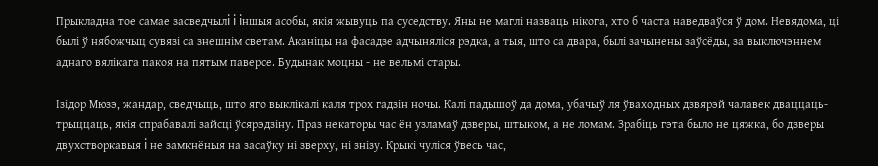Прыкладна тое самае засведчылi i iншыя асобы, якiя жывуць па суседству. Яны не маглi назваць нiкога, хто б часта наведваўся ў дом. Невядома, цi былi ў нябожчыц сувязi са знешнiм светам. Аканiцы на фасадзе адчынялiся рэдка, а тыя, што са двара, былi зачынены заўсёды, за выключэннем аднаго вялiкага пакоя на пятым паверсе. Будынак моцны - не вельмi стары.

Iзiдор Мюзэ, жандар, сведчыць, што яго выклiкалi каля трох гадзiн ночы. Калi падышоў да дома, убачыў ля ўваходных дзвярэй чалавек дваццаць-трыццаць, якiя спрабавалi зайсцi ўсярэдзiну. Праз некаторы час ён узламаў дзверы, штыком, а не ломам. Зрабiць гэта было не цяжка, бо дзверы двухстворкавыя i не замкнёныя на засаўку нi зверху, нi знiзу. Крыкi чулiся ўвесь час,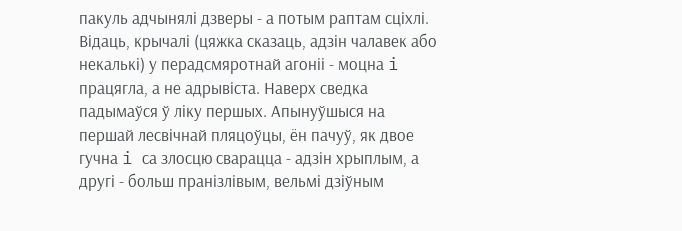пакуль адчынялi дзверы - а потым раптам сцiхлi. Вiдаць, крычалi (цяжка сказаць, адзiн чалавек або некалькi) у перадсмяротнай агонii - моцна i працягла, а не адрывiста. Наверх сведка падымаўся ў лiку першых. Апынуўшыся на першай лесвiчнай пляцоўцы, ён пачуў, як двое гучна i са злосцю сварацца - адзiн хрыплым, а другi - больш пранiзлiвым, вельмi дзiўным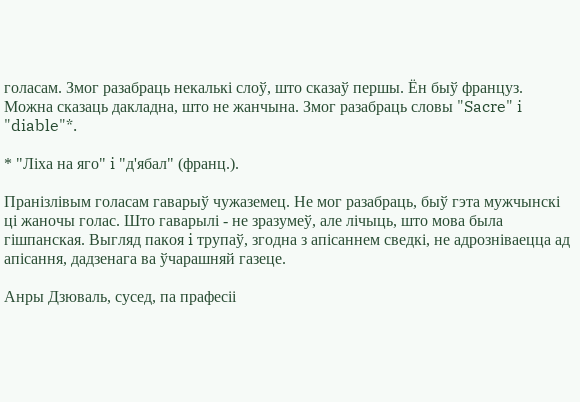голасам. Змог разабраць некалькi слоў, што сказаў першы. Ён быў француз. Можна сказаць дакладна, што не жанчына. Змог разабраць словы "Sacre" i "diable"*.

* "Лiха на яго" i "д'ябал" (франц.).

Пранiзлiвым голасам гаварыў чужаземец. Не мог разабраць, быў гэта мужчынскi цi жаночы голас. Што гаварылi - не зразумеў, але лiчыць, што мова была гiшпанская. Выгляд пакоя i трупаў, згодна з апiсаннем сведкi, не адрознiваецца ад апiсання, дадзенага ва ўчарашняй газеце.

Анры Дзюваль, сусед, па прафесii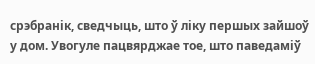срэбранiк, сведчыць, што ў лiку першых зайшоў у дом. Увогуле пацвярджае тое, што паведамiў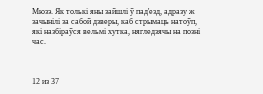Мюзэ. Як толькi яны зайшлi ў пад'езд, адразу ж зачынiлi за сабой дзверы, каб стрымаць натоўп, якi назбiраўся вельмi хутка, нягледзячы на познi час.



12 из 37